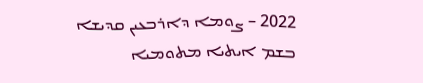2022 – ܨܘܡܐ ܕܐܪܒܥܝܢ ܩܕܝܫܐ
ܒܫܡ ܐܝܬܝܐ ܡܬܘܡܝܐ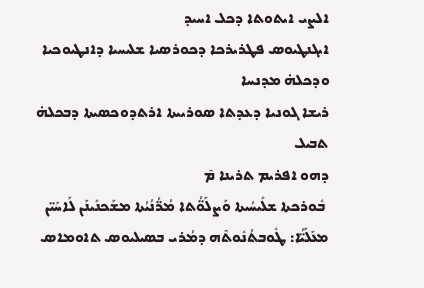ܐܠܨܝ ܐܝܬܘܬܐ ܕܟܠ ܐܚܝܕ
ܐܝܓܢܛܝܘܣ ܦܛܪܝܪܟܐ ܕܟܘܪܣܝܐ ܫܠܝܚܝܐ ܕܐܢܛܝܘܟܝܐ ܘܕܟܠܗ̇ ܡܕܢܚܐ
ܪܝܫܐ ܓܘܢܝܐ ܕܥܕܬܐ ܣܘܪܝܝܬܐ ܐܪܬܕܘܟܣܝܬܐ ܕܒܟܠܗ̇ ܬܒܝܠ
ܕܗܘ ܐܦܪܝܡ ܬܪܝܢܐ ܡ̄
 ܒܽܘܪܟܬܐ ܫܠܺܝܚܳܝܬܐ ܘܰܨܠܰܘ̈ܳܬܐ ܡܳܪ̈ܳܢܳܝܳܬܐ ܡܫܰܟܢܺܝܢܰܢ ܠܰܐܚܰܝ̈ܢ ܡܥܰܠܰܝ̈ܳܐ: ܛܽܘܒܬܳܢܽܘܬܶܗ ܕܡܳܪܝ ܒܣܝܠܝܘܣ ܬܐܘܡܐܣ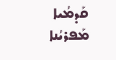ܩܰܕܡܳܝܐ ܡܰܦܪܝܳܢܐ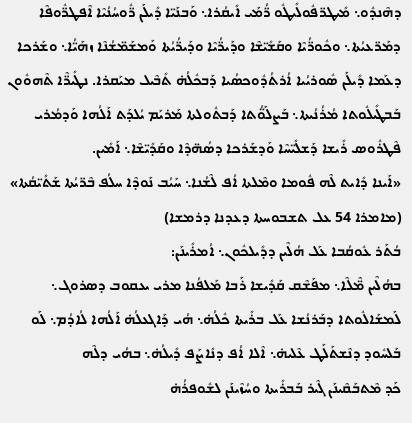ܕܗܶܢܕܽܘ܆ ܡܺܝܛܪ̈ܦܽܘܠܺܝܛܽܘ ܪ̈ܳܡܰܝ ܐܺܝܩܳܪܐ܆ ܘܰܒܢܰܝ̈ܐ ܕܺܝܠܰܢ ܪ̈ܽܘܚܳܢܳܝܶܐ ܐܶܦܛܪ̈ܽܘܦܶܐ ܕܡܰܪ̈ܥܝܳܬܐ܆ ܘܟܽܘܪ̈ܳܝܶܐ ܘܩܰܫܺܝ̈ܫܶܐ ܘܕܰܝܪ̈ܳܝܶܐ ܘܕܰܝܪ̈ܳܝܳܬܐ ܘܰܡܫܰܡ̈ܫܳܢܶܐ ܙܗܰܝ̈ܳܐ܆ ܘܫܰܪܟܐ ܕܥܰܡܐ ܕܺܝܠܰܢ ܣܽܘܪܝܳܝܐ ܐܳܪܬܳܕܽܘܟܣܳܝܐ ܕܰܒܟܽܠܳܗ̇ ܬܺܒܶܝܠ ܡܝܰܩܪܐ. ܢܛܺܝܪ̈ܶܐ ܬܶܗܘܽܘܢ ܒܰܒܛܺܝܠܽܘܬܐ ܡܳܪܳܢܳܝܬܐ܆ ܒܰܨܠܰܘ̈ܳܬܐ ܕܰܒܬܽܘܠܬܐ ܡܰܪܝܰܡ ܝܳܠܕܰܬ ܐܰܠܳܗܐ ܘܰܕܡܳܪܝ ܦܶܛܪܽܘܣ ܪܺܝܫܐ ܕܰܫܠܺܝ̈ܚܶܐ ܘܰܕܫܰܪܟܐ ܕܣܳܗ̈ܕܶܐ ܘܩܰܕܺܝ̈ܫܶܐ܆ ܐܰܡܺܝܢ.
«ܐܰܝܢܐ ܕܺܐܝܬ ܠܶܗ ܦܽܘܡܐ ܘܡܶܠܬܐ ܐܳܦ ܠܶܫܳܢܐ܆ ܚܰܝܳܒ ܢܰܘܕܶܐ ܚܠܳܦ ܒܶܪ̈ܝܳܬܐ ܫܰܬܺܝ̈ܩܳܬܐ»
(ܡܐܡܪܐ 54 ܥܠ ܬܫܒܘܚܬܐ ܕܥܕܢܐ ܕܪܡܫܐ)
ܒܳܬܰܪ ܥܽܘܩܳܒܐ ܥܰܠ ܗܳܠܶܝܢ ܕܕܺܝܠܟܽܘܢ܆ ܐܳܡܪܺܝܢܰܢ:
ܒܗܳܠܶܝܢ ܡ̈ܶܠܶܐ܆ ܡܦܰܫܶܩ ܩܰܕܺܝܫܐ ܪܰܒܐ ܡܰܠܦܳܢܐ ܡܪܝ ܝܥܩܘܒ ܕܣܪܘܓ܆ ܠܰܡܫܰܐܠܽܘܬܐ ܕܒܰܪܢܳܫܐ ܥܰܠ ܒܪܺܝܬܐ ܟܽܠܳܗ̇܆ ܗܳܝ ܕܰܐܓܥܠܳܗ̇ ܐܰܠܳܗܐ ܠܳܐܕܳܡ܆ ܠܰܘ ܒܰܠܚܽܘܕ ܕܢܶܫܬܰܠܰܛ ܥܶܠܝܗ̇܆ ܐܶܠܐ ܐܳܦ ܕܢܺܐܨܰܦ ܕܺܝܠܳܗ̇܆ ܒܗܳܝ ܕܠܶܗ
ܟܰܕ ܡܶܬܒܰܩܶܝܢܰܢ ܓܶܝܪ ܒܰܒܪܺܝܬܐ ܘܚܳܙܶܝܢܰܢ ܠܫܽܘܦܪܳܗ̇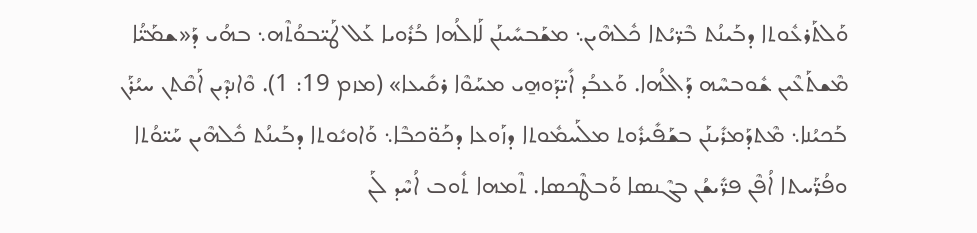ܘܰܠܬܰܪܥܽܘܬܐ ܕܒܰܝܢܳܬ ܒܶܪ̈ܝܳܬܐ ܟܽܠܗܶܝܢ܆ ܡܫܰܒܚܺܝܢܰܢ ܠܰܐܠܳܗܐ ܒܳܪܽܘܝܐ ܥܰܠ ܛܰܝ̈ܒܘܳܬܶܗ܆ ܒܗܳܝ ܕܰ«ܫܡܰܝ̈ܳܐ ܡܶܫܬܰܥܶܝܢ ܫܽܘܒܚܶܗ ܕܰܐܠܳܗܐ. ܘܰܥܒܳܕ ܐܺܝ̈ܕܰܘܗ̱ܝ ܡܚܰܘܶܐ ܪܩܺܝܥܐ» (ܡܙܡ 19: 1). ܘܶܐܢܕܶܝܢ ܐܰܩܶܬܢ ܚܝܳܪܰܢ ܒܰܟܝܳܢܐ܆ ܡܶܬܕܰܡܪܺܝܢܰܢ ܒܫܰܦܺܝܪܽܘܬ ܡܠܰܚܡܽܘܬܐ ܕܙܰܘܥܐ ܕܟܰܘ̈ܟܒܶܐ܆ ܘܰܐܘܝܽܘܬܐ ܕܒܰܝܢܳܬ ܟܽܠܗܶܝܢ ܚܰܝ̈ܘܳܬܐ ܘܦܳܪ̈ܰܚܬܐ ܐܳܦܶܢ ܦܪ̈ܺܝܫܳܢ ܒܓܶܢܣܐ ܘܰܒܛܶܟܣܐ. ܬܶܡܗܐ ܬܽܘܒ ܐܳܚܶܕ ܠܰܢ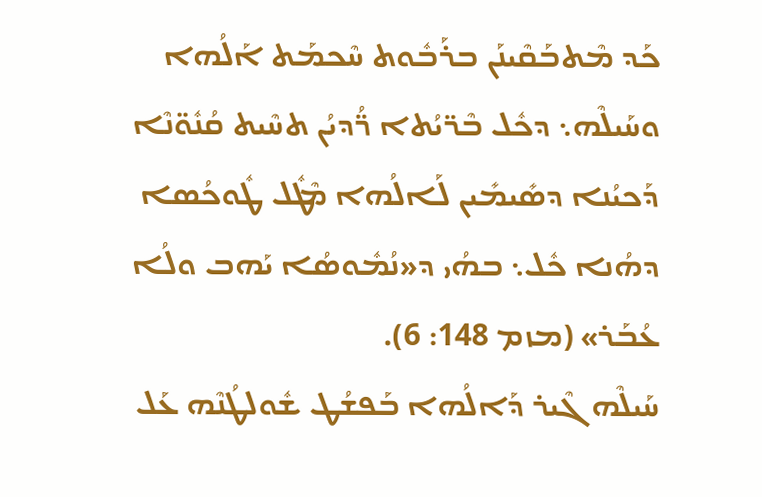ܟܰܕ ܡܶܬܒܰܩܶܝܢܰܢ ܒܪܰܒܽܘܬ ܚܶܟܡܰܬ ܐܰܠܳܗܐ ܘܚܰܝܠܶܗ܆ ܕܟܽܠ ܒܶܪ̈ܝܳܬܐ ܪ̈ܳܕܝܳܢ ܬܚܶܝܬ ܩܳܢܽܘ̈ܢܶܐ ܕܰܟܝܳܢܐ ܕܣܺܝܡܺܝܢ ܠܰܐܠܳܗܐ ܡܶܛܽܠ ܛܽܘܟܳܣܐ ܕܗܳܢܐ ܟܽܠ܆ ܒܗܳܝ ܕ«ܢܳܡܽܘܣܳܐ ܝܰܗܒ ܘܠܳܐ ܥܳܒܰܪ» (ܡܙܡ 148: 6).
ܚܰܝܠܶܗ ܓܶܝܪ ܕܰܐܠܳܗܐ ܒܰܦܫܳܛ ܫܽܘܠܛܳܢܶܗ ܥܰܠ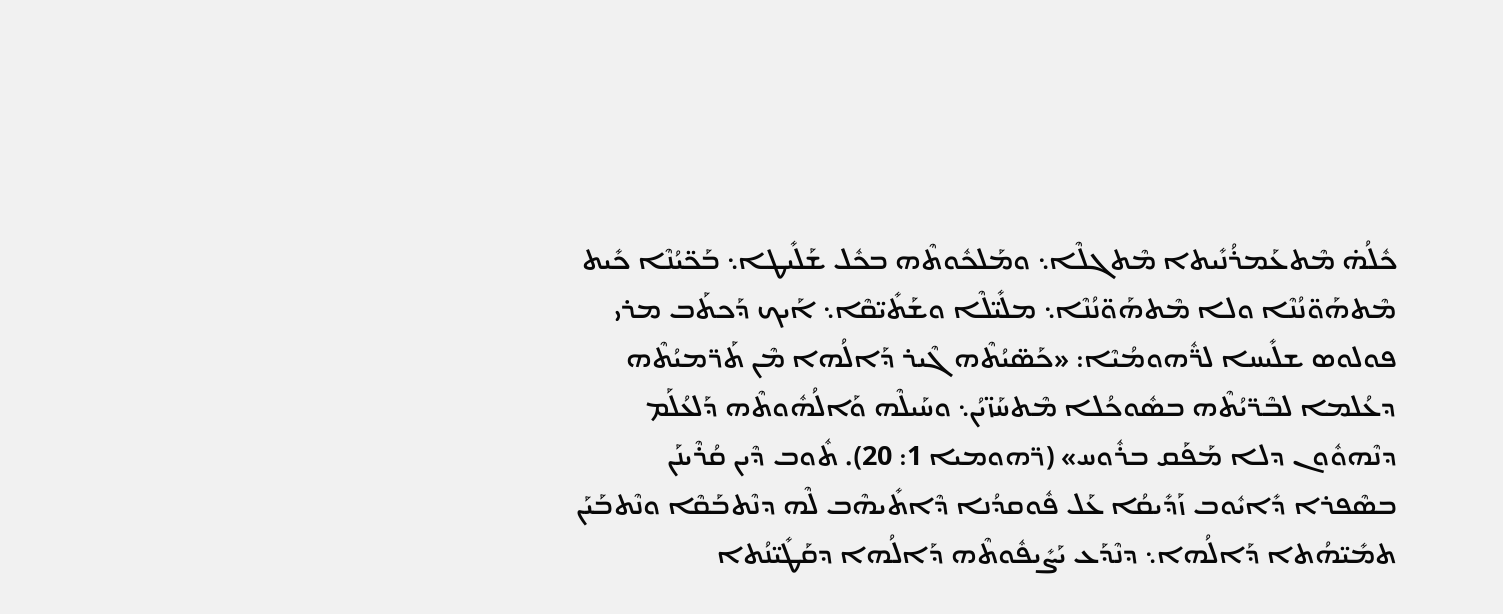ܟܽܠܳܗ̇ ܡܶܬܥܰܡܪܳܢܺܝܬܐ ܡܶܬܓܠܶܐ܆ ܘܡܰܠܟܽܘܬܶܗ ܒܟܽܠ ܫܰܠܺܝܛܐ܆ ܒܰܟ̈ܝܳܢܶܐ ܟܺܝܬ ܡܶܬܗܰܘ̈ܢܳܢܶܐ ܘܠܐ ܡܶܬܗܰܘ̈ܢܳܢܶܐ܆ ܡܠܺܝ̈ܠܶܐ ܘܫܰܬܺܝ̈ܩܶܐ܆ ܐܰܝܟ ܕܰܟܬܰܒ ܡܪܝ ܦܘܠܘܣ ܫܠܺܝܚܐ ܠܪ̈ܽܗܘܡܳܝܶܐ: «ܟܰܣ̈ܝܳܬܶܗ ܓܶܝܪ ܕܰܐܠܳܗܐ ܡܶܢ ܬܰܪ̈ܡܝܳܬܶܗ ܕܥܳܠܡܐ ܠܒܶܪ̈ܝܳܬܶܗ ܒܣܽܘܟܳܠܐ ܡܶܬܚܰܙ̈ܝܳܢ܆ ܘܚܰܝܠܶܗ ܘܰܐܠܳܗܽܘܬܶܗ ܕܰܠܥܳܠܰܡ ܕܢܶܗܘܽܘܢ ܕܠܐ ܡܰܦܰܩ ܒܪܽܘܚ» (ܪ̈ܗܘܡܝܐ 1: 20). ܬܽܘܒ ܕܶܝܢ ܩܳܪܶܝܢܰܢ ܒܣܶܦܪܐ ܕܺܐܝܽܘܒ ܙܰܕܺܝܩܳܐ ܥܰܠ ܦܽܘܩܕܳܢܐ ܕܶܐܬܺܝܗܶܒ ܠܶܗ ܕܢܶܬܒܰܩܶܐ ܘܢܶܬܒܰܝܰܢ ܬܡܺܝ̈ܗܳܬܐ ܕܰܐܠܳܗܐ܆ ܕܢܶܕܰܥ ܝܰܨܺܝܦܽܘܬܶܗ ܕܰܐܠܳܗܐ ܕܩܰܛܺܝ̈ܢܳܬܐ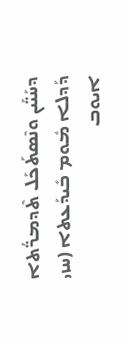ܕܚܰܝ̈ܰܝܢ ܘܢܶܣܬܰܟܰܠ ܬܶܕܡܖ̈ܳܬܐ ܕܰܕܠܐ ܡܽܘܡ ܒܺܝܕܰܥܬܐ (ܚܙܝ ܐܝܘܒ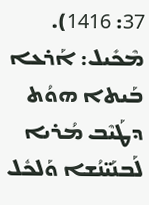37: 1416).
ܡܶܟܺܝܠ: ܐܰܪܥܐ ܒܰܝܬܐ ܗܘܳܬ ܕܛܰܝܶܒ ܡܳܪܝܐ ܠܰܒܢܰܝ̈ܢܳܫܐ ܘܰܠܟܽܠ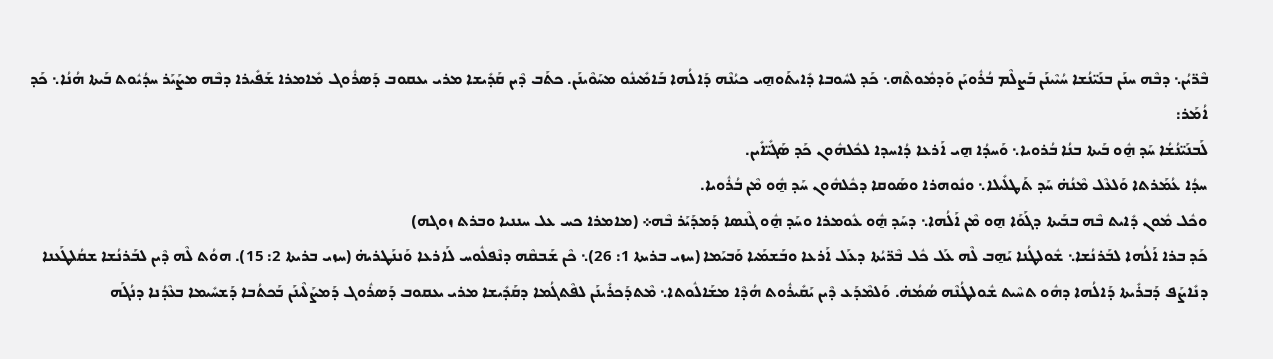ܒܶܪ̈ܝܳܢ܆ ܕܒܶܗ ܚܢܰܢ ܒܢܰܝ̈ܢܳܫܐ ܚܳܝܶܝܢܰܢ ܒܰܨܠܶܡ ܒܳܪܽܘܝܰܢ ܘܰܕܡܽܘܬܶܗ܆ ܟܰܕ ܠܚܽܘܒܐ ܕܺܐܝܬܰܘܗ̱ܝ ܟܝܳܢܶܗ ܕܰܐܠܳܗܐ ܒܰܐܡܺܝܢܽܘ ܡܚܰܘܶܝܢܰܢ. ܟܬܰܒ ܕܶܝܢ ܩܰܕܺܝܫܐ ܡܪܝ ܝܥܩܘܒ ܕܰܣܪܽܘܓ ܡܺܐܡܪܐ ܫܰܦܺܝܪܐ ܕܒܶܗ ܡܨܰܝܰܪ ܚܕܳܝܽܘܬ ܒܰܝܬܐ ܗܳܢܳܐ܆ ܟܰܕ ܐܳܡܰܪ:
ܠܰܒܢܰܝ̈ܢܳܫܳܐ ܚܰܕ ܗ̱ܽܘ ܒܰܝܬܐ ܒܢܳܐ ܒܳܪܘܝܐ܆ ܘܰܚܕܳܐ ܗ̱ܝ ܐܰܪܥܐ ܕܳܐܚܕܐ ܠܟܽܠܗܽܘܢ ܟܰܕ ܣܰܓܺܝ̈ܐܺܝܢ.
ܚܕܳܐ ܥܳܡܰܪܬܐ ܘܰܠܥܶܠ ܡܶܢܳܗ̇ ܚܰܕ ܬܰܛܠܺܝܠܐ܆ ܘܢܽܘܗܪܐ ܘܣܰܘܩܐ ܕܟܽܠܗܽܘܢ ܚܰܕ ܗ̱ܽܘ ܡܶܢ ܒܳܪܽܘܝܐ.
ܘܟܽܠ ܡܽܘܢ ܕܺܐܝܬ ܒܶܗ ܒܒܰܝܬܐ ܕܓܰܘܰܐ ܗ̱ܘ ܡܶܢ ܐܰܠܳܗܐ܆ ܕܚܰܕ ܗ̱ܽܘ ܥܽܘܡܪܐ ܘܚܰܕ ܗ̱ܽܘ ܓܶܢܣܐ ܕܰܡܕܰܝܰܪ ܒܶܗ܀ (ܡܐܡܪܐ ܟܚ ܥܠ ܚܢܢܝܐ ܘܒܪܬ ܙܘܓܗ)
ܟܰܕ ܒܪܐ ܐܰܠܳܗܐ ܠܒܰܪܢܳܫܐ܆ ܫܽܘܠܛܳܢܐ ܝܰܗ̱ܒ ܠܶܗ ܥܰܠ ܟܽܠ ܒܶܪ̈ܝܳܬܐ ܕܥܰܠ ܐܰܪܥܐ ܘܒܰܫܡܰܝܐ ܘܰܒܝܰܡܐ (ܚܙܝ ܒܪܝܬܐ 1: 26)܆ ܟܶܢ ܫܰܒܩܶܗ ܕܢܶܦܠܽܘܚ ܠܰܐܪܥܐ ܘܰܢܢܰܛܪܝܗ̇ (ܚܙܝ ܒܪܝܬܐ 2: 15). ܗܘܳܬ ܠܶܗ ܕܶܝܢ ܠܒܰܪܢܳܫܐ ܫܩܳܠܛܰܥܢܐ ܕܢܺܐܨܰܦ ܕܰܒܪܺܝܬܐ ܕܰܐܠܳܗܐ ܕܗܽܘ ܬܚܶܝܬ ܫܽܘܠܛܳܢܶܗ ܣܳܡܳܗ̇. ܘܰܠܡܶܕܰܥ ܕܶܝܢ ܝܰܩܺܝܪܽܘܬ ܗܳܕܶܐ ܡܫܰܐܠܽܘܬܐ܆ ܡܶܬܕܰܟܪܺܝܢܰܢ ܠܦܶܬܓܳܡܐ ܕܩܰܕܺܝܫܐ ܡܪܝ ܝܥܩܘܒ ܕܰܣܪܽܘܓ ܕܰܡܨܰܠܶܝܢܰܢ ܒܰܟܬܳܒܐ ܕܰܫܚܺܝܡܐ ܒܥܶܕܳܢܐ ܕܢܳܓܰܗ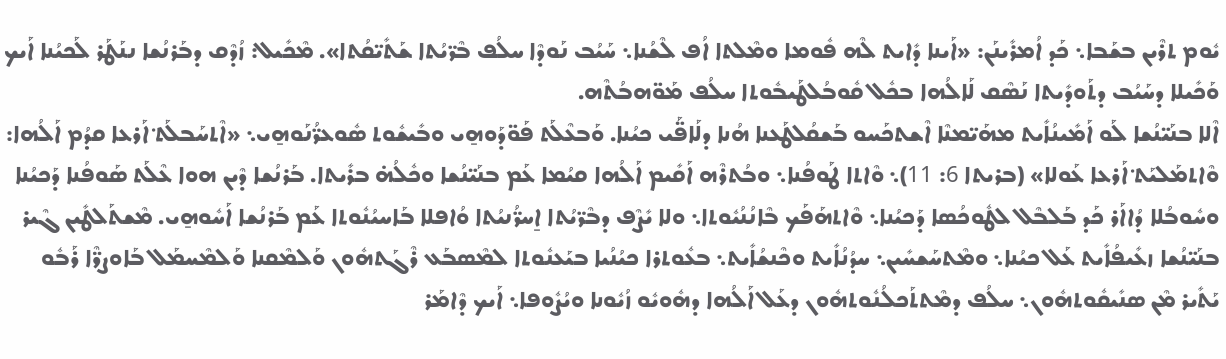ܝܽܘܡ ܬܪܶܝܢ ܒܫܰܒܐ܆ ܟܰܕ ܐܳܡܪܺܝܢܰܢ: «ܐܰܝܢܐ ܕܺܐܝܬ ܠܶܗ ܦܽܘܡܐ ܘܡܶܠܬܐ ܐܳܦ ܠܶܫܳܢܐ܆ ܚܰܝܳܒ ܢܰܘܕܶܐ ܚܠܳܦ ܒܶܪ̈ܝܳܬܐ ܫܰܬܺܝ̈ܩܳܬܐ». ܡܶܟܺܝܠ: ܙܳܕܶܩ ܕܒܰܪܢܳܫܐ ܢܢܰܛܰܪ ܠܰܟܝܳܢܐ ܐܰܝܟ ܘܰܟܺܝܠܐ ܕܚܰܝܳܒ ܕܬܰܘܕܺܝܬܐ ܢܰܣܶܩ ܠܰܐܠܳܗܐ ܒܟܽܠ ܩܽܘܒܳܠܛܰܝܒܽܘܬܐ ܚܠܳܦ ܡܰܘ̈ܗܒܳܬܶܗ.
ܐܶܠܐ ܒܢܰܝ̈ܢܳܫܐ ܠܰܘ ܐܰܡܺܝܢܳܐܺܝܬ ܡܗܰܝ̈ܡܢܶܐ ܐܶܫܬܟܰܚܘ ܒܰܫܩܳܠܛܰܥܢܐ ܗܳܢܐ ܕܠܰܐܦ̈ܰܝ ܟܝܳܢܐ. ܘܰܒܥܶܠܰܬ ܦܰܘ̈ܕܰܘܗ̱ܝ ܘܒܺܝܫܽܘܬ ܣܽܘܥܪ̈ܳܢܰܘܗ̱ܝ܆ «ܐܶܬܚܰܒܠܰܬ݀ ܐܰܪܥܐ ܩܕܳܡ ܐܰܠܳܗܐ: ܘܶܐܬܡܰܠܝܰܬ݀ ܐܰܪܥܐ ܥܰܘܠܐ» (ܒܪܝܬܐ 6: 11)܆ ܘܶܐܬܐ ܛܰܘܦܳܢܐ܆ ܘܒܳܬܪܶܗ ܐܰܩܺܝܡ ܐܰܠܳܗܐ ܩܝܳܡܐ ܥܰܡ ܒܢܰܝ̈ܢܳܫܐ ܘܟܽܠܳܗ̇ ܒܪܺܝܬܐ. ܒܰܪܢܳܫܐ ܕܶܝܢ ܗܘܐ ܥܶܠܰܬ ܣܰܘܦܳܢܐ ܕܰܟܝܳܢܐ ܘܚܽܘܒܳܠܐ ܕܳܐܐܰܪ ܟܰܕ ܒܰܠܒܶܠ ܠܛܽܘܟܳܣܐ ܕܰܟܝܳܢܐ܆ ܘܶܐܬܗܰܦܰܟ ܒܶܐܢܳܢܳܝܽܘܬܐ܆ ܘܠܐ ܝܺܨܶܦ ܕܒܶܪ̈ܝܳܬܐ ܐ̱ܚܪ̈ܳܢܝܳܬܐ ܘܳܐܦܠܐ ܒܰܐܚܝܳܢܽܘܬܐ ܥܰܡ ܒܰܪܢܳܫܐ ܐܰܚܽܘܗ̱ܝ. ܡܶܫܬܰܠܛܺܝܢ ܓܶܝܪ ܒܢܰܝ̈ܢܳܫܐ ܙܥܺܝܦܳܐܺܝܬ ܥܰܠ ܟܝܳܢܐ܆ ܘܡܶܬܚܰܫܚܺܝܢ܆ ܚܕܳܢܳܐܺܝܬ ܘܟܶܢܫܳܐܺܝܬ܆ ܒܥܽܘܬܪܐ ܟܝܳܢܳܝܐ ܒܝܰܥܢܽܘܬܐ ܠܡܶܣܒܰܥ ܪܶܓܰܬܗܽܘܢ ܘܰܠܡܶܩܢܐ ܘܰܠܡܶܚܡܰܠ ܒܰܐܘܨܪ̈ܶܐ ܪܰܒܽܘ ܝܰܬܺܝܪ ܡܶܢ ܣܢܺܝܩܽܘܬܗܽܘܢ܆ ܚܠܳܦ ܕܡܶܬܬܰܟܠܳܢܽܘܬܗܽܘܢ ܕܥܰܠ ܐܰܠܳܗܐ ܕܗܽܘܝܽܘ ܙܳܝܽܘܢܐ ܘܝܳܨܽܘܦܐ܆ ܐܰܝܟ ܕܶܐܡܰܪ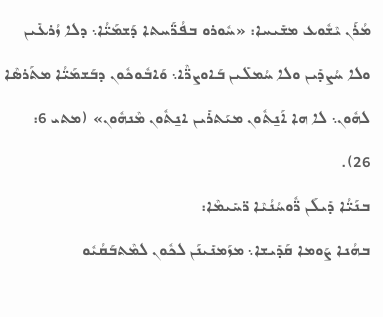ܡܳܪܰܢ ܝܶܫܽܘܥ ܡܫܺܝܚܐ: «ܚܽܘܪܘ ܒܦܳܪ̈ܰܚܬܐ ܕܰܫܡܰܝ̈ܳܐ܆ ܕܠܐ ܙܳܪܥܺܝܢ ܘܠܐ ܚܳܨܕܺܝܢ ܘܠܐ ܚܳܡܠܺܝܢ ܒܰܐܘܨܪ̈ܶܐ܆ ܘܰܐܒܽܘܟܽܘܢ ܕܒܰܫܡܰܝ̈ܳܐ ܡܬܰܪܣܶܐ ܠܗܽܘܢ܆ ܠܐ ܗܐ ܐܰܢ̱ܬܽܘܢ ܡܝܰܬܪܺܝܢ ܐܢ̱ܬܽܘܢ ܡܶܢܗܽܘܢ» (ܡܬܝ 6: 26).
ܒܢܰܝ̈ܳܐ ܕܺܝܠܰܢ ܪ̈ܽܘܚܳܢܳܝܶܐ ܪ̈ܚܺܝܡܶܐ:
ܒܗܳܢܐ ܨܰܘܡܐ ܩܰܕܺܝܫܐ܆ ܡܙܰܡܢܺܝܢܰܢ ܠܟܽܘܢ ܠܡܶܬܒܰܩܳܝܽܘ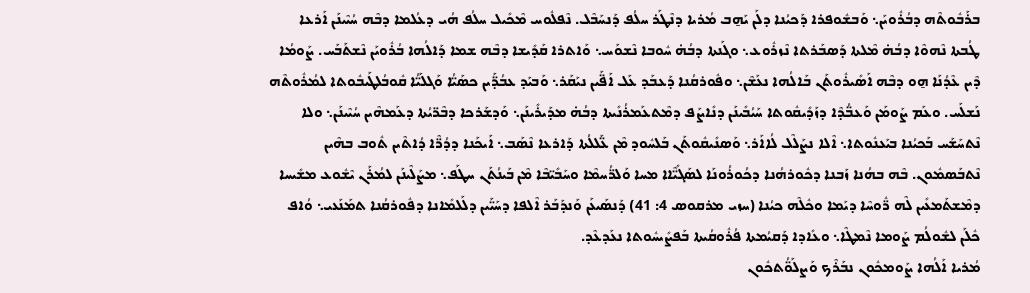ܒܪܰܒܽܘܬܶܗ ܕܒܳܪܽܘܝܰܢ܆ ܘܰܒܫܽܘܦܪܐ ܕܰܟܝܳܢܐ ܕܠܰܢ ܝܰܗ̱ܒ ܡܳܪܝܐ ܕܢܶܛܰܪ ܚܠܳܦ ܕܰܢܚܰܒܶܠ. ܢܶܦܠܽܘܚ ܡܶܟܺܝܠ ܚܠܳܦ ܗܳܝ ܕܥܳܠܡܐ ܕܒܶܗ ܚܳܝܶܝܢܰܢ ܐܰܪܥܐ ܛܳܒܬܐ ܢܶܗܘܶܐ ܕܒܳܗ̇ ܡܶܠܬܐ ܕܰܣܒܰܪܬܐ ܢܶܙܪܽܘܥ܆ ܘܓܰܢܬܐ ܕܒܳܗ̇ ܚܽܘܒܐ ܢܶܫܘܰܚ܆ ܘܰܐܬܪܐ ܩܰܕܺܝܫܐ ܕܒܶܗ ܫܡܐ ܕܰܐܠܳܗܐ ܒܳܪܽܘܝܰܢ ܢܶܫܬܰܒܰܚ. ܨܰܘܡܳܐ ܕܶܝܢ ܥܶܕܳܢܰܐ ܗ̱ܘ ܕܒܶܗ ܐܰܣܺܝܪܽܘܬܰܢ ܒܰܐܠܳܗܐ ܢܥܰܫܶܢ܆ ܘܦܽܘܪܩܳܢܐ ܕܰܥܒܰܕ ܥܰܠ ܐܰܦ̈ܰܝܢ ܢܝܰܩܰܪ܆ ܘܰܒܝܰܕ ܥܒܳܕ̈ܰܝܢ ܟܣܰܝ̈ܳܐ ܘܰܓܠܰܝ̈ܳܐ ܩܽܘܒܳܠܛܰܝܒܽܘܬܐ ܠܡܳܪܽܘܬܶܗ ܢܰܫܠܰܚ. ܘܥܰܡ ܨܰܘܡܰܢ ܘܰܥܒ̈ܳܕܶܐ ܕܙܰܕܺܝܩܽܘܬܐ ܚܰܝܳܒܺܝܢܰܢ ܕܢܺܐܨܰܦ ܕܡܶܬܥܰܡܪܳܢܺܝܬܐ ܕܒܳܗ̇ ܡܕܰܝܪܺܝܢܰܢ܆ ܘܰܕܫܰܪܟܐ ܕܒܶܪ̈ܝܳܬܐ ܕܥܰܡܗܶܝܢ ܚܳܝܶܝܢܰܢ܆ ܘܠܐ ܢܶܬܚܰܫܰܚ ܒܰܟܝܳܢܐ ܒܝܰܥܢܽܘܬܐ܆ ܐܶܠܐ ܢܨܰܠܶܠ ܠܳܐܐܰܪ܆ ܘܰܣܢܺܝܩܽܘܬܰܢ ܒܰܠܚܽܘܕ ܡܶܢ ܥ̈ܰܠܠܳܬܐ ܕܰܐܪܥܐ ܢܶܣܰܒ܆ ܐܰܝܟܰܢܐ ܕܕܳܪ̈ܶܐ ܕܳܐܬܶܝܢ ܬܽܘܒ ܒܗܶܝܢ ܢܶܬܒܰܣܡܽܘܢ. ܒܶܗ ܒܗܳܢܐ ܙܰܒܢܐ ܕܟܽܘܪܗܳܢܐ ܕܟܳܘܪܳܘܢܰܐ ܠܣܰܓܺܝ̈ܶܐܐ ܡܚܐ ܘܰܠܪ̈ܳܚܡܶܐ ܘܚܰܒܺܝ̈ܒܶܐ ܡܶܢ ܒܰܝܢܳܬܰܢ ܚܛܰܦ܆ ܡܨܰܠܶܝܢܰܢ ܠܡܳܪܰܢ ܝܶܫܽܘܥ ܡܫܺܝܚܐ ܕܡܶܫܬܰܡܥܺܝܢ ܠܶܗ ܪ̈ܽܘܚܶܐ ܕܝܰܡܐ ܘܟܽܠܶܗ ܟܝܳܢܐ (ܚܙܝ ܡܪܩܘܣ 4: 41) ܕܰܢܣܰܝܥܰܢ ܘܰܢܕܰܒܰܪ ܐܶܠܦܐ ܕܚܰܝ̈ܰܝܢ ܕܠܰܠܡܺܐܢܐ ܕܦܽܘܪܩܳܢܐ ܬܡܰܢܰܥܝ܆ ܘܳܐܦ ܟܽܠܰܢ ܠܫܽܘܠܳܡ ܨܰܘܡܐ ܢܶܡܛܶܐ܆ ܘܥܺܐܕܐ ܕܰܩܝܳܡܬܐ ܦܳܪܽܘܩܳܝܬܐ ܒܰܦܨܺܝܚܽܘܬܐ ܢܥܰܕܥܶܕ.
ܡܳܪܝܐ ܐܰܠܳܗܐ ܨܰܘܡܟܽܘܢ ܢܒܰܪܶܟ ܘܰܨܠܰܘ̈ܳܬܟܽܘܢ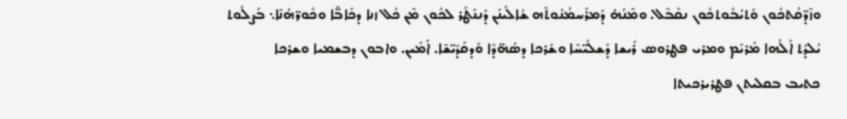ܘܙܶܕ̈ܩܳܬܟܽܘܢ ܘܰܬܝܳܒܽܘܬܟܽܘܢ ܢܩܰܒܶܠ. ܘܡܶܢܳܗ̇ ܕܰܡܪܰܚܡܳܢܽܘܬܶܗ ܫܳܐܠܺܝܢܰܢ ܕܰܢܢܰܛܰܪ ܠܟܽܘܢ ܡܶܢ ܟܽܠ ܙܢܐ ܕܟܺܐܒ̈ܶܐ ܘܟܽܘܪ̈ܗܳܢܶܐ܆ ܒܰܨܠܽܘܬ ܝܳܠܕܰܬ ܐܰܠܳܗܐ ܡܰܪܝܰܡ ܘܡܪܝ ܦܛܪܘܣ ܪܺܝܫܐ ܕܰܫܠܺܝ̈ܚܶܐ ܘܫܰܪܟܐ ܕܣܳܗ̈ܕܶܐ ܘܰܕܩܰܕܺܝ̈ܫܶܐ. ܐܰܡܺܝܢ. ܘܐܒܘܢ ܕܒܫܡܝܐ ܘܫܪܟܐ
ܟܬܝܒ ܒܩܠܝܬܢ ܦܛܪܝܪܟܝܬܐ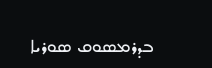ܒܕܪܡܣܘܩ ܣܘܪܝܐ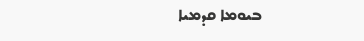ܒܝܘܡܐ ܩܕܡܝܐ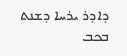ܕܐܕܪ ܝܪܚܐ ܕܫܢܬ ܒܟܒ